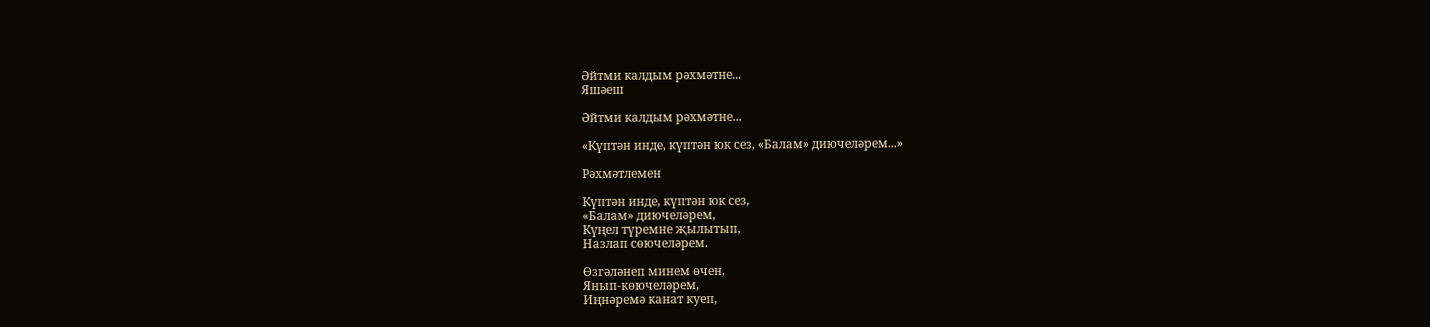Әйтми калдым рәхмәтне...
Яшәеш

Әйтми калдым рәхмәтне...

«Күптән инде, күптән юк сез, «Балам» диючеләрем...»

Рәхмәтлемен

Күптән инде, күптән юк сез,
«Балам» диючеләрем,
Күңел түремне җылытып,
Назлап сөючеләрем.

Өзгәләнеп минем өчен,
Янып-көючеләрем,
Иңнәремә канат куеп,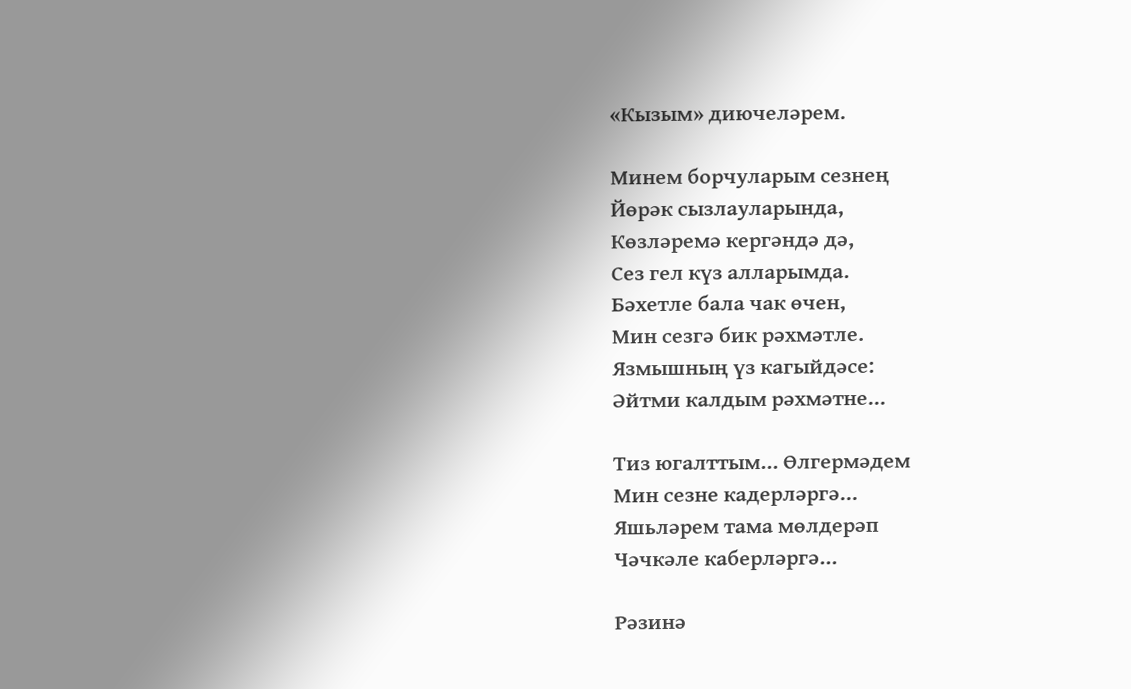«Кызым» диючеләрем.

Минем борчуларым сезнең
Йөрәк сызлауларында,
Көзләремә кергәндә дә,
Сез гел күз алларымда.
Бәхетле бала чак өчен,
Мин сезгә бик рәхмәтле.
Язмышның үз кагыйдәсе:
Әйтми калдым рәхмәтне...

Тиз югалттым... Өлгермәдем
Мин сезне кадерләргә…
Яшьләрем тама мөлдерәп
Чәчкәле каберләргә...

Рәзинә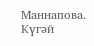Маннапова.
Күгәй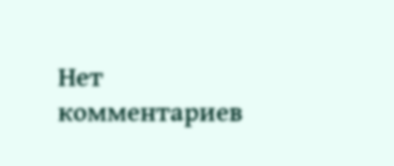Нет комментариев